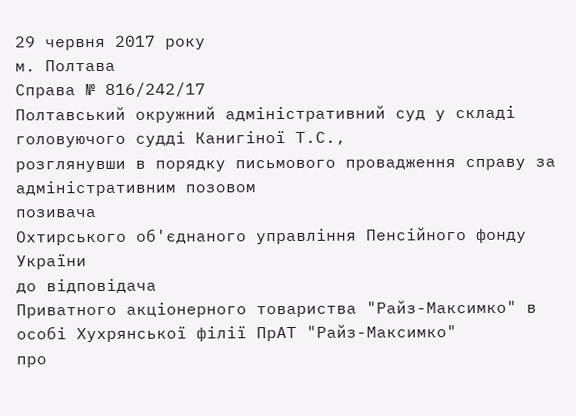29 червня 2017 року
м. Полтава
Справа № 816/242/17
Полтавський окружний адміністративний суд у складі головуючого судді Канигіної Т.С.,
розглянувши в порядку письмового провадження справу за адміністративним позовом
позивача
Охтирського об'єднаного управління Пенсійного фонду України
до відповідача
Приватного акціонерного товариства "Райз-Максимко" в особі Хухрянської філії ПрАТ "Райз-Максимко"
про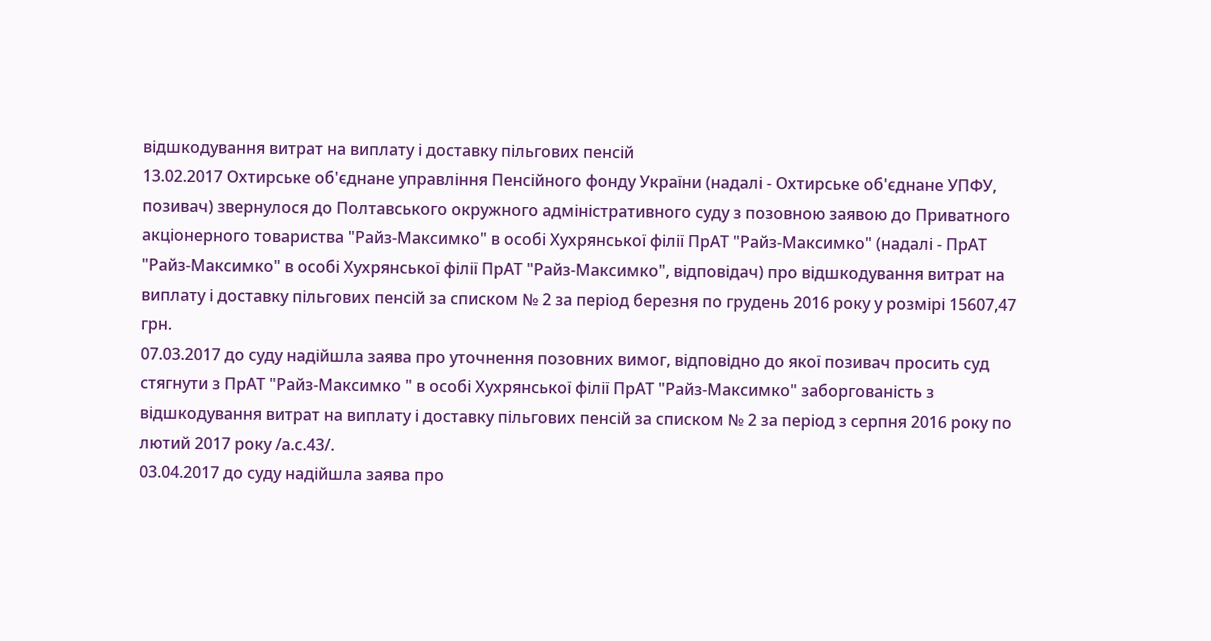відшкодування витрат на виплату і доставку пільгових пенсій
13.02.2017 Охтирське об'єднане управління Пенсійного фонду України (надалі - Охтирське об'єднане УПФУ, позивач) звернулося до Полтавського окружного адміністративного суду з позовною заявою до Приватного акціонерного товариства "Райз-Максимко" в особі Хухрянської філії ПрАТ "Райз-Максимко" (надалі - ПрАТ "Райз-Максимко" в особі Хухрянської філії ПрАТ "Райз-Максимко", відповідач) про відшкодування витрат на виплату і доставку пільгових пенсій за списком № 2 за період березня по грудень 2016 року у розмірі 15607,47 грн.
07.03.2017 до суду надійшла заява про уточнення позовних вимог, відповідно до якої позивач просить суд стягнути з ПрАТ "Райз-Максимко " в особі Хухрянської філії ПрАТ "Райз-Максимко" заборгованість з відшкодування витрат на виплату і доставку пільгових пенсій за списком № 2 за період з серпня 2016 року по лютий 2017 року /а.с.43/.
03.04.2017 до суду надійшла заява про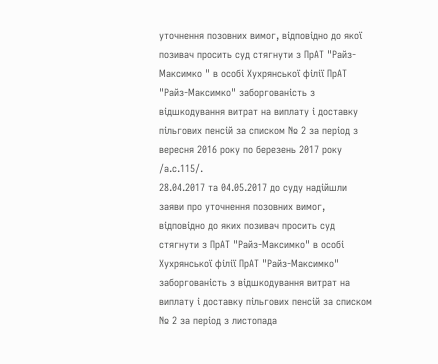уточнення позовних вимог, відповідно до якої позивач просить суд стягнути з ПрАТ "Райз-Максимко " в особі Хухрянської філії ПрАТ "Райз-Максимко" заборгованість з відшкодування витрат на виплату і доставку пільгових пенсій за списком № 2 за період з вересня 2016 року по березень 2017 року /а.с.115/.
28.04.2017 та 04.05.2017 до суду надійшли заяви про уточнення позовних вимог, відповідно до яких позивач просить суд стягнути з ПрАТ "Райз-Максимко" в особі Хухрянської філії ПрАТ "Райз-Максимко" заборгованість з відшкодування витрат на виплату і доставку пільгових пенсій за списком № 2 за період з листопада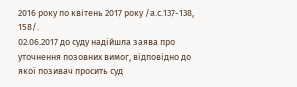2016 року по квітень 2017 року /а.с.137-138, 158/.
02.06.2017 до суду надійшла заява про уточнення позовних вимог, відповідно до якої позивач просить суд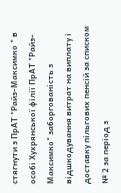стягнути з ПрАТ "Райз-Максимко " в особі Хухрянської філії ПрАТ "Райз-Максимко" заборгованість з відшкодування витрат на виплату і доставку пільгових пенсій за списком № 2 за період з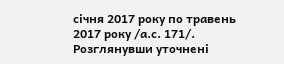січня 2017 року по травень 2017 року /а.с. 171/.
Розглянувши уточнені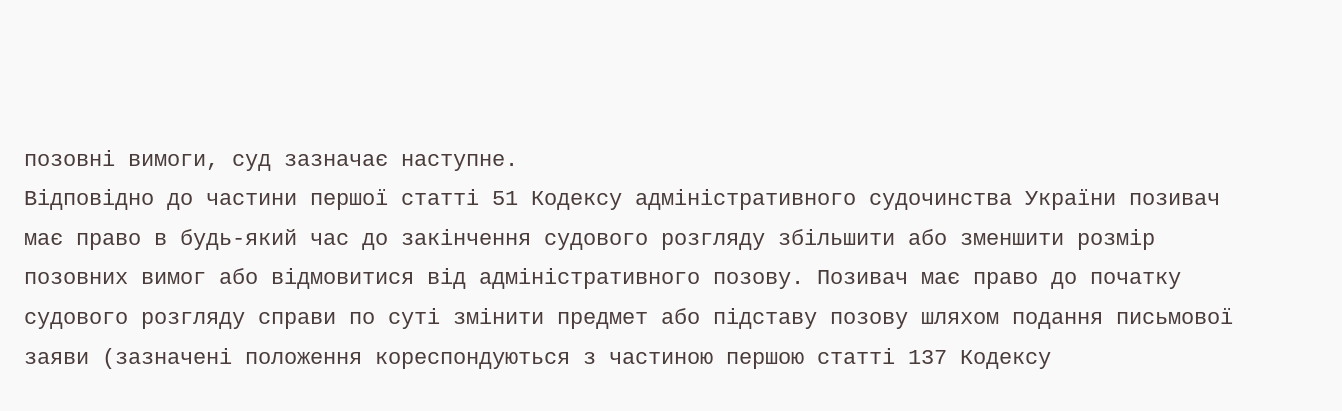позовні вимоги, суд зазначає наступне.
Відповідно до частини першої статті 51 Кодексу адміністративного судочинства України позивач має право в будь-який час до закінчення судового розгляду збільшити або зменшити розмір позовних вимог або відмовитися від адміністративного позову. Позивач має право до початку судового розгляду справи по суті змінити предмет або підставу позову шляхом подання письмової заяви (зазначені положення кореспондуються з частиною першою статті 137 Кодексу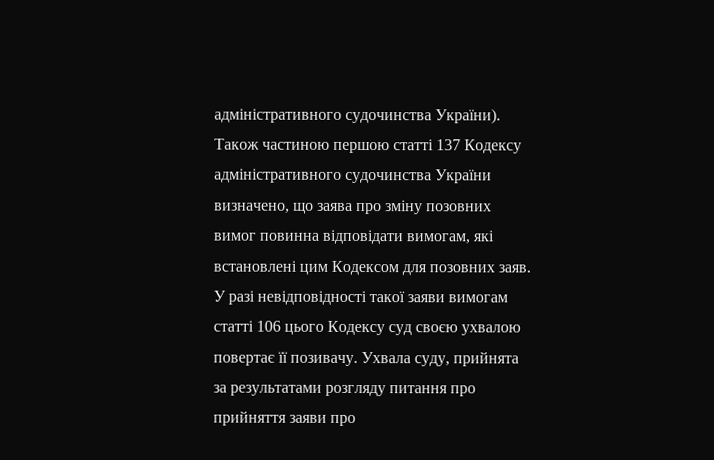адміністративного судочинства України).
Також частиною першою статті 137 Кодексу адміністративного судочинства України визначено, що заява про зміну позовних вимог повинна відповідати вимогам, які встановлені цим Кодексом для позовних заяв. У разі невідповідності такої заяви вимогам статті 106 цього Кодексу суд своєю ухвалою повертає її позивачу. Ухвала суду, прийнята за результатами розгляду питання про прийняття заяви про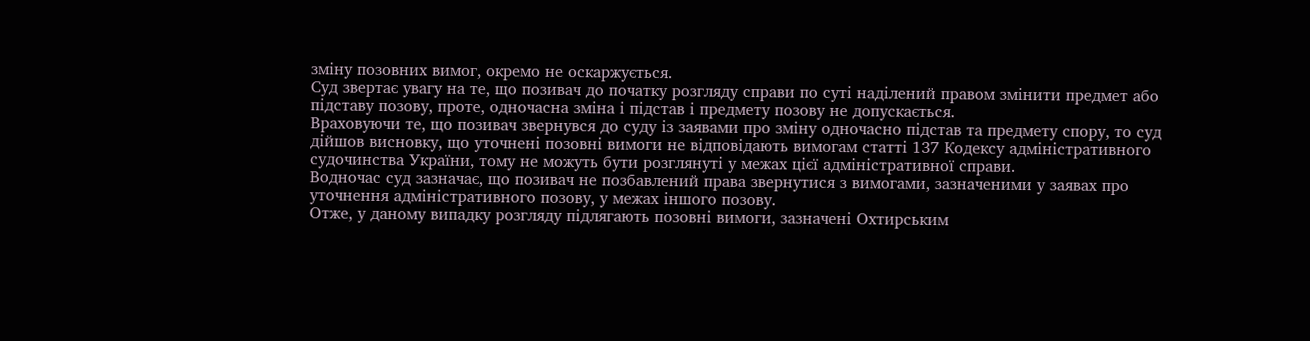зміну позовних вимог, окремо не оскаржується.
Суд звертає увагу на те, що позивач до початку розгляду справи по суті наділений правом змінити предмет або підставу позову, проте, одночасна зміна і підстав і предмету позову не допускається.
Враховуючи те, що позивач звернувся до суду із заявами про зміну одночасно підстав та предмету спору, то суд дійшов висновку, що уточнені позовні вимоги не відповідають вимогам статті 137 Кодексу адміністративного судочинства України, тому не можуть бути розглянуті у межах цієї адміністративної справи.
Водночас суд зазначає, що позивач не позбавлений права звернутися з вимогами, зазначеними у заявах про уточнення адміністративного позову, у межах іншого позову.
Отже, у даному випадку розгляду підлягають позовні вимоги, зазначені Охтирським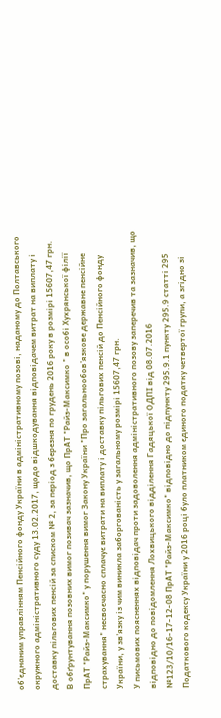об'єднаним управлінням Пенсійного фонду України в адміністративному позові, наданому до Полтавського окружного адміністративного суду 13.02.2017, щодо відшкодування відповідачем витрат на виплату і доставку пільгових пенсій за списком № 2, за період з березня по грудень 2016 року в розмірі 15607,47 грн.
В обґрунтування позовних вимог позивач зазначив, що ПрАТ "Райз-Максимко " в особі Хухрянської філії ПрАТ "Райз-Максимко" у порушення вимог Закону України "Про загальнообов'язкове державне пенсійне страхування" несвоєчасно сплачує витрати на виплату і доставку пільгових пенсій до Пенсійного фонду України, у зв'язку із чим виникла заборгованість у загальному розмірі 15607,47 грн.
У письмових поясненнях відповідач проти задоволення адміністративного позову заперечив та зазначив, що відповідно до повідомлення Лохвицького відділення Гадяцької ОДПІ від 08.07.2016 №123/10/16-17-12-08 ПрАТ "Райз-Максимко" відповідно до підпункту 295.9.1 пункту 295.9 статті 295 Податкового кодексу України у 2016 році було платником єдиного податку четвертої групи, а згідно зі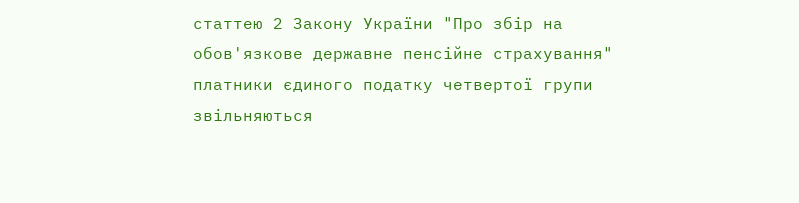статтею 2 Закону України "Про збір на обов'язкове державне пенсійне страхування" платники єдиного податку четвертої групи звільняються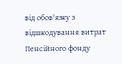від обов'язку з відшкодування витрат Пенсійного фонду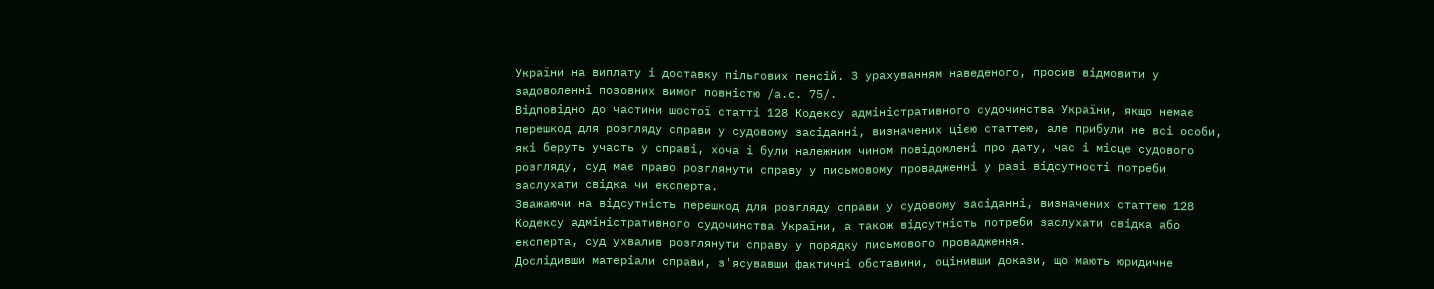України на виплату і доставку пільгових пенсій. З урахуванням наведеного, просив відмовити у задоволенні позовних вимог повністю /а.с. 75/.
Відповідно до частини шостої статті 128 Кодексу адміністративного судочинства України, якщо немає перешкод для розгляду справи у судовому засіданні, визначених цією статтею, але прибули не всі особи, які беруть участь у справі, хоча і були належним чином повідомлені про дату, час і місце судового розгляду, суд має право розглянути справу у письмовому провадженні у разі відсутності потреби заслухати свідка чи експерта.
Зважаючи на відсутність перешкод для розгляду справи у судовому засіданні, визначених статтею 128 Кодексу адміністративного судочинства України, а також відсутність потреби заслухати свідка або експерта, суд ухвалив розглянути справу у порядку письмового провадження.
Дослідивши матеріали справи, з'ясувавши фактичні обставини, оцінивши докази, що мають юридичне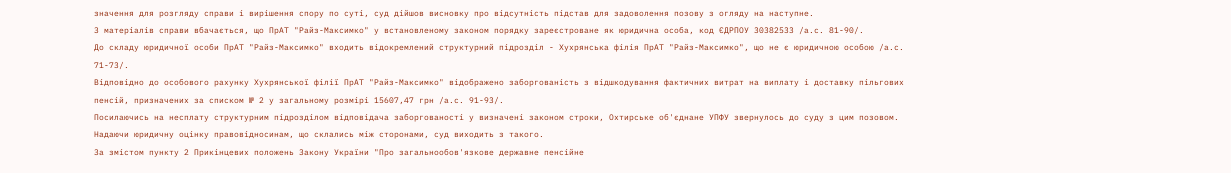значення для розгляду справи і вирішення спору по суті, суд дійшов висновку про відсутність підстав для задоволення позову з огляду на наступне.
З матеріалів справи вбачається, що ПрАТ "Райз-Максимко" у встановленому законом порядку зареєстроване як юридична особа, код ЄДРПОУ 30382533 /а.с. 81-90/.
До складу юридичної особи ПрАТ "Райз-Максимко" входить відокремлений структурний підрозділ - Хухрянська філія ПрАТ "Райз-Максимко", що не є юридичною особою /а.с. 71-73/.
Відповідно до особового рахунку Хухрянської філії ПрАТ "Райз-Максимко" відображено заборгованість з відшкодування фактичних витрат на виплату і доставку пільгових пенсій, призначених за списком № 2 у загальному розмірі 15607,47 грн /а.с. 91-93/.
Посилаючись на несплату структурним підрозділом відповідача заборгованості у визначені законом строки, Охтирське об'єднане УПФУ звернулось до суду з цим позовом.
Надаючи юридичну оцінку правовідносинам, що склались між сторонами, суд виходить з такого.
За змістом пункту 2 Прикінцевих положень Закону України "Про загальнообов'язкове державне пенсійне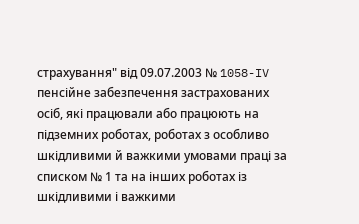страхування" від 09.07.2003 № 1058-IV пенсійне забезпечення застрахованих осіб, які працювали або працюють на підземних роботах, роботах з особливо шкідливими й важкими умовами праці за списком № 1 та на інших роботах із шкідливими і важкими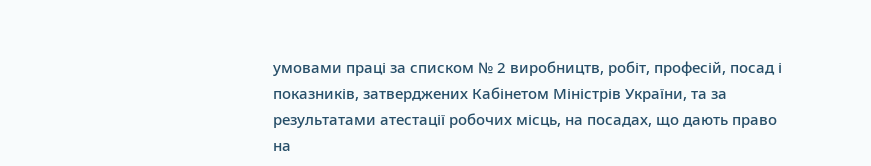умовами праці за списком № 2 виробництв, робіт, професій, посад і показників, затверджених Кабінетом Міністрів України, та за результатами атестації робочих місць, на посадах, що дають право на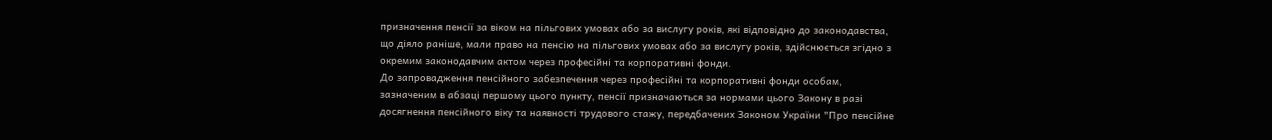призначення пенсії за віком на пільгових умовах або за вислугу років, які відповідно до законодавства, що діяло раніше, мали право на пенсію на пільгових умовах або за вислугу років, здійснюється згідно з окремим законодавчим актом через професійні та корпоративні фонди.
До запровадження пенсійного забезпечення через професійні та корпоративні фонди особам, зазначеним в абзаці першому цього пункту, пенсії призначаються за нормами цього Закону в разі досягнення пенсійного віку та наявності трудового стажу, передбачених Законом України "Про пенсійне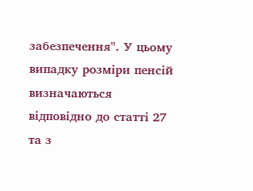забезпечення". У цьому випадку розміри пенсій визначаються відповідно до статті 27 та з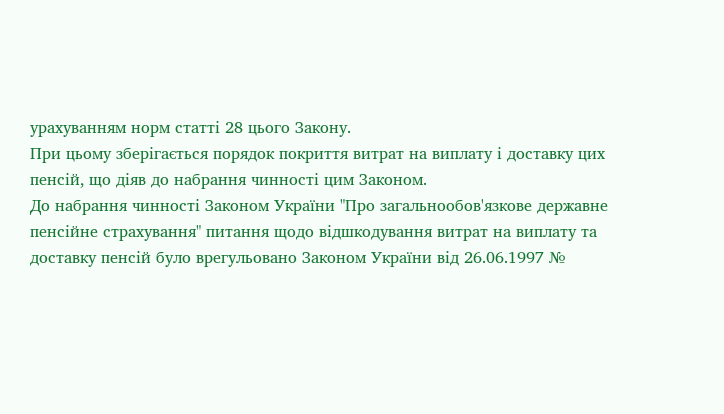урахуванням норм статті 28 цього Закону.
При цьому зберігається порядок покриття витрат на виплату і доставку цих пенсій, що діяв до набрання чинності цим Законом.
До набрання чинності Законом України "Про загальнообов'язкове державне пенсійне страхування" питання щодо відшкодування витрат на виплату та доставку пенсій було врегульовано Законом України від 26.06.1997 №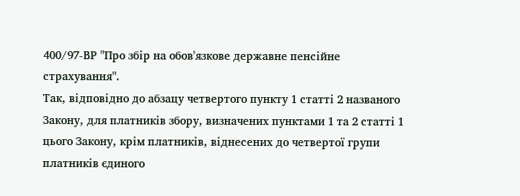400/97-ВР "Про збір на обов'язкове державне пенсійне страхування".
Так, відповідно до абзацу четвертого пункту 1 статті 2 названого Закону, для платників збору, визначених пунктами 1 та 2 статті 1 цього Закону, крім платників, віднесених до четвертої групи платників єдиного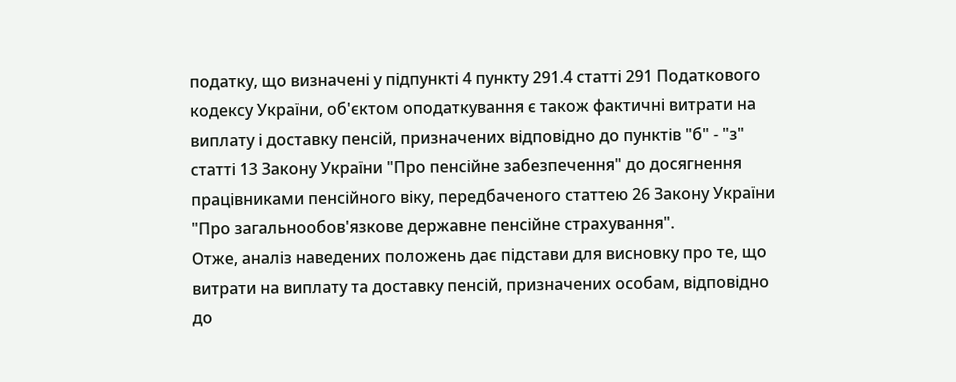податку, що визначені у підпункті 4 пункту 291.4 статті 291 Податкового кодексу України, об'єктом оподаткування є також фактичні витрати на виплату і доставку пенсій, призначених відповідно до пунктів "б" - "з" статті 13 Закону України "Про пенсійне забезпечення" до досягнення працівниками пенсійного віку, передбаченого статтею 26 Закону України "Про загальнообов'язкове державне пенсійне страхування".
Отже, аналіз наведених положень дає підстави для висновку про те, що витрати на виплату та доставку пенсій, призначених особам, відповідно до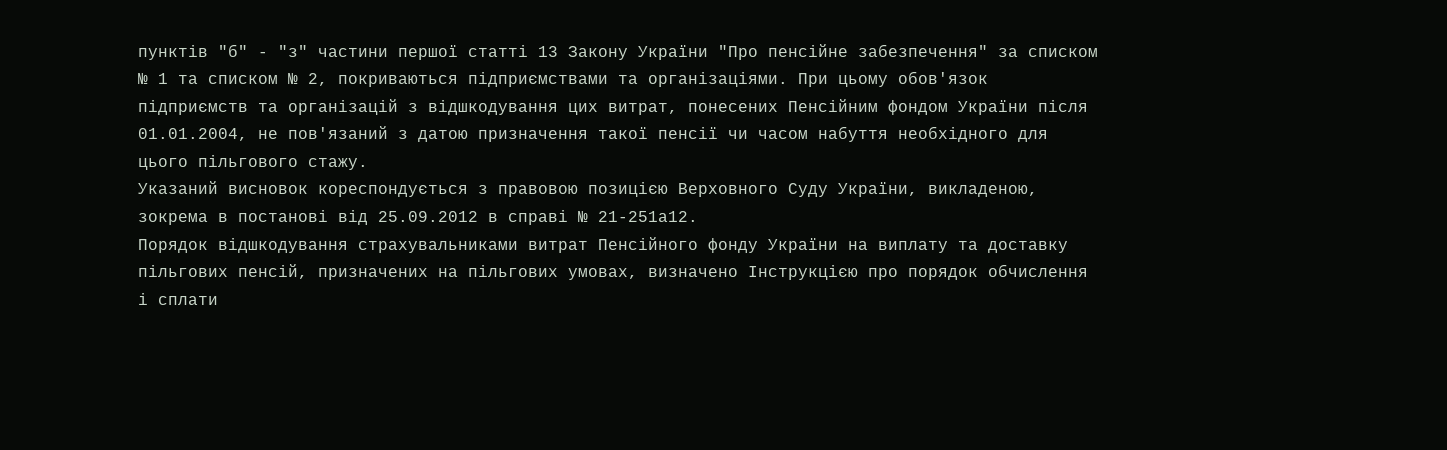пунктів "б" - "з" частини першої статті 13 Закону України "Про пенсійне забезпечення" за списком № 1 та списком № 2, покриваються підприємствами та організаціями. При цьому обов'язок підприємств та організацій з відшкодування цих витрат, понесених Пенсійним фондом України після 01.01.2004, не пов'язаний з датою призначення такої пенсії чи часом набуття необхідного для цього пільгового стажу.
Указаний висновок кореспондується з правовою позицією Верховного Суду України, викладеною, зокрема в постанові від 25.09.2012 в справі № 21-251а12.
Порядок відшкодування страхувальниками витрат Пенсійного фонду України на виплату та доставку пільгових пенсій, призначених на пільгових умовах, визначено Інструкцією про порядок обчислення і сплати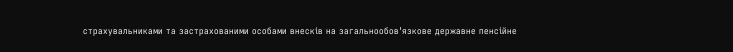страхувальниками та застрахованими особами внесків на загальнообов'язкове державне пенсійне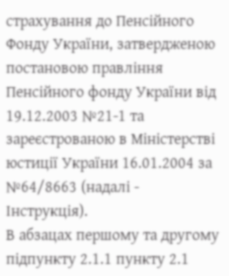страхування до Пенсійного Фонду України, затвердженою постановою правління Пенсійного фонду України від 19.12.2003 №21-1 та зареєстрованою в Міністерстві юстиції України 16.01.2004 за №64/8663 (надалі - Інструкція).
В абзацах першому та другому підпункту 2.1.1 пункту 2.1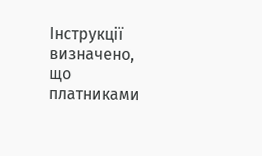Інструкції визначено, що платниками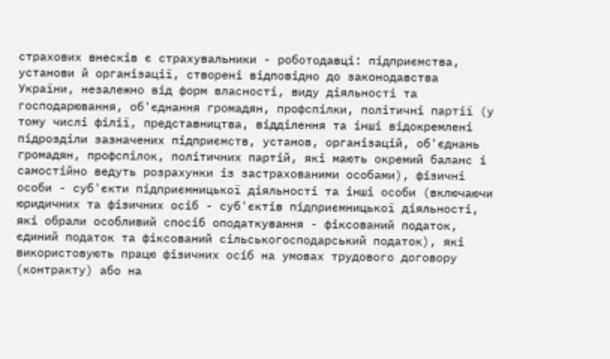страхових внесків є страхувальники - роботодавці: підприємства, установи й організації, створені відповідно до законодавства України, незалежно від форм власності, виду діяльності та господарювання, об'єднання громадян, профспілки, політичні партії (у тому числі філії, представництва, відділення та інші відокремлені підрозділи зазначених підприємств, установ, організацій, об'єднань громадян, профспілок, політичних партій, які мають окремий баланс і самостійно ведуть розрахунки із застрахованими особами), фізичні особи - суб'єкти підприємницької діяльності та інші особи (включаючи юридичних та фізичних осіб - суб'єктів підприємницької діяльності, які обрали особливий спосіб оподаткування - фіксований податок, єдиний податок та фіксований сільськогосподарський податок), які використовують працю фізичних осіб на умовах трудового договору (контракту) або на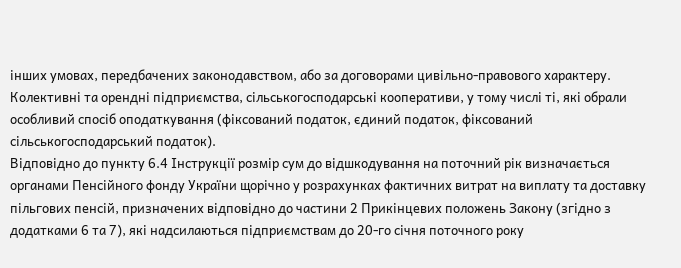інших умовах, передбачених законодавством, або за договорами цивільно-правового характеру. Колективні та орендні підприємства, сільськогосподарські кооперативи, у тому числі ті, які обрали особливий спосіб оподаткування (фіксований податок, єдиний податок, фіксований сільськогосподарський податок).
Відповідно до пункту 6.4 Інструкції розмір сум до відшкодування на поточний рік визначається органами Пенсійного фонду України щорічно у розрахунках фактичних витрат на виплату та доставку пільгових пенсій, призначених відповідно до частини 2 Прикінцевих положень Закону (згідно з додатками 6 та 7), які надсилаються підприємствам до 20-го січня поточного року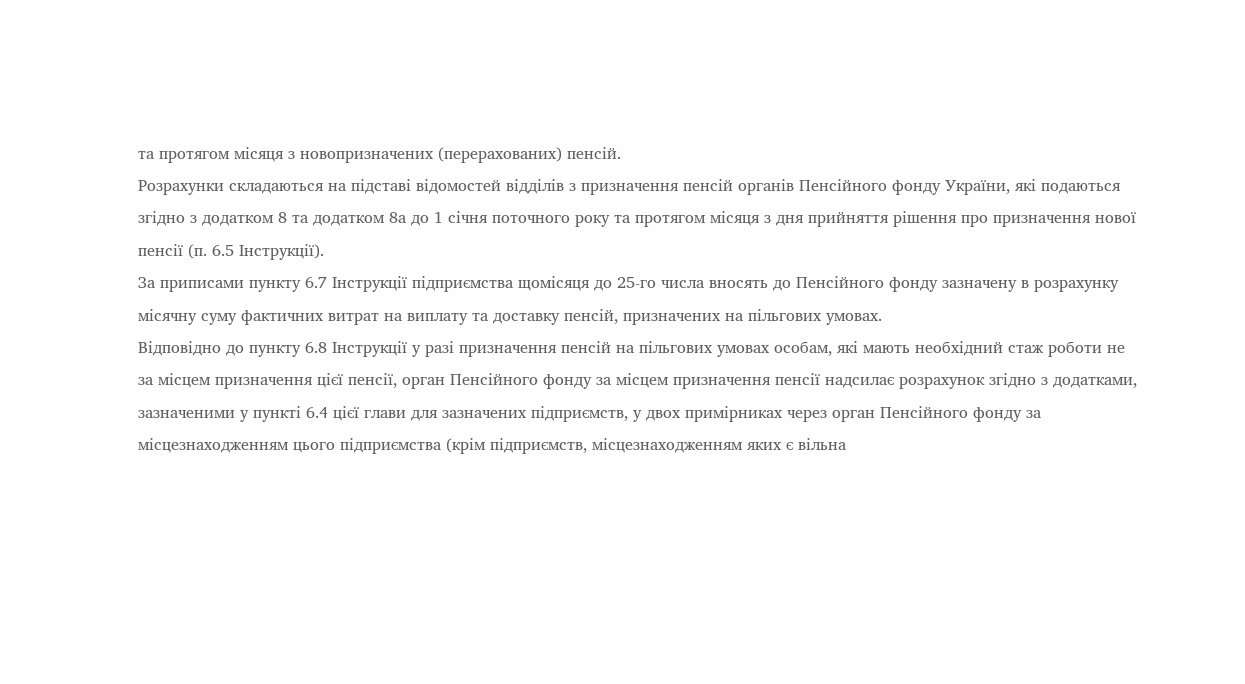та протягом місяця з новопризначених (перерахованих) пенсій.
Розрахунки складаються на підставі відомостей відділів з призначення пенсій органів Пенсійного фонду України, які подаються згідно з додатком 8 та додатком 8а до 1 січня поточного року та протягом місяця з дня прийняття рішення про призначення нової пенсії (п. 6.5 Інструкції).
За приписами пункту 6.7 Інструкції підприємства щомісяця до 25-го числа вносять до Пенсійного фонду зазначену в розрахунку місячну суму фактичних витрат на виплату та доставку пенсій, призначених на пільгових умовах.
Відповідно до пункту 6.8 Інструкції у разі призначення пенсій на пільгових умовах особам, які мають необхідний стаж роботи не за місцем призначення цієї пенсії, орган Пенсійного фонду за місцем призначення пенсії надсилає розрахунок згідно з додатками, зазначеними у пункті 6.4 цієї глави для зазначених підприємств, у двох примірниках через орган Пенсійного фонду за місцезнаходженням цього підприємства (крім підприємств, місцезнаходженням яких є вільна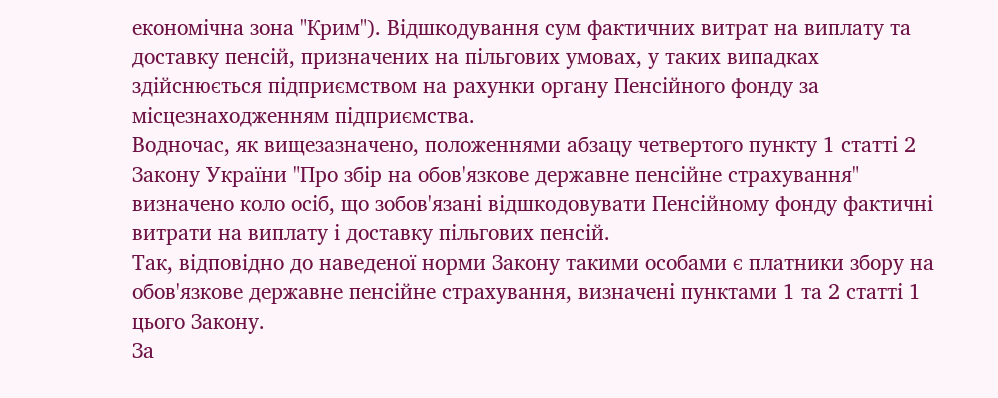економічна зона "Крим"). Відшкодування сум фактичних витрат на виплату та доставку пенсій, призначених на пільгових умовах, у таких випадках здійснюється підприємством на рахунки органу Пенсійного фонду за місцезнаходженням підприємства.
Водночас, як вищезазначено, положеннями абзацу четвертого пункту 1 статті 2 Закону України "Про збір на обов'язкове державне пенсійне страхування" визначено коло осіб, що зобов'язані відшкодовувати Пенсійному фонду фактичні витрати на виплату і доставку пільгових пенсій.
Так, відповідно до наведеної норми Закону такими особами є платники збору на обов'язкове державне пенсійне страхування, визначені пунктами 1 та 2 статті 1 цього Закону.
За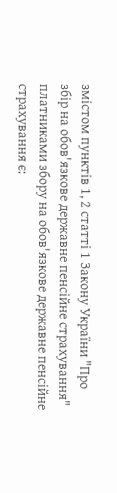змістом пунктів 1, 2 статті 1 Закону України "Про збір на обов'язкове державне пенсійне страхування" платниками збору на обов'язкове державне пенсійне страхування є: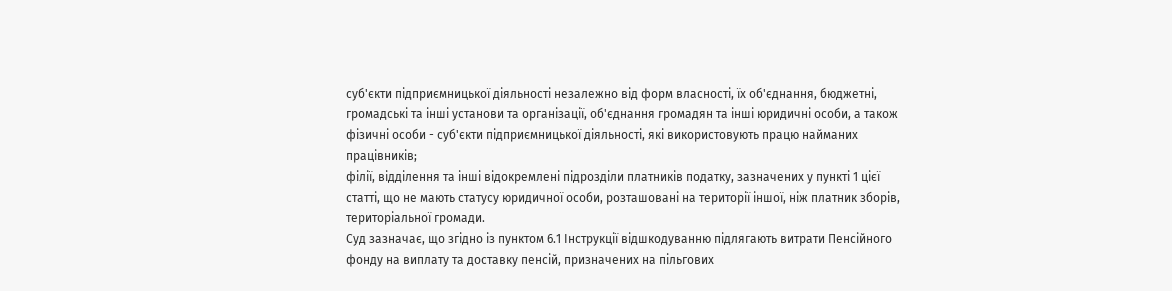суб'єкти підприємницької діяльності незалежно від форм власності, їх об'єднання, бюджетні, громадські та інші установи та організації, об'єднання громадян та інші юридичні особи, а також фізичні особи - суб'єкти підприємницької діяльності, які використовують працю найманих працівників;
філії, відділення та інші відокремлені підрозділи платників податку, зазначених у пункті 1 цієї статті, що не мають статусу юридичної особи, розташовані на території іншої, ніж платник зборів, територіальної громади.
Суд зазначає, що згідно із пунктом 6.1 Інструкції відшкодуванню підлягають витрати Пенсійного фонду на виплату та доставку пенсій, призначених на пільгових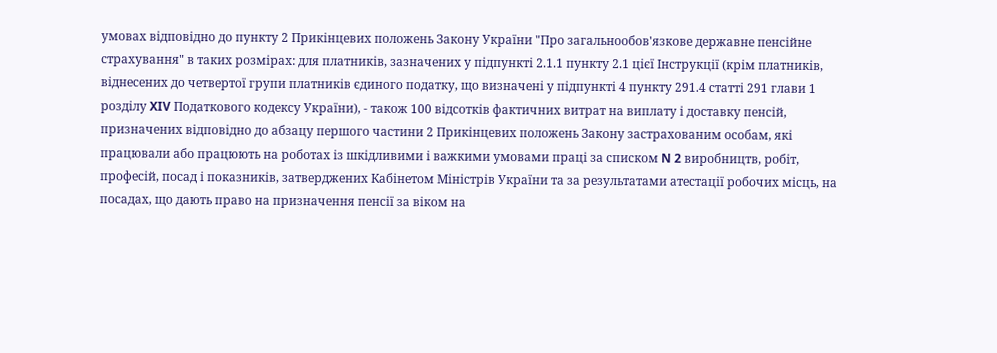умовах відповідно до пункту 2 Прикінцевих положень Закону України "Про загальнообов'язкове державне пенсійне страхування" в таких розмірах: для платників, зазначених у підпункті 2.1.1 пункту 2.1 цієї Інструкції (крім платників, віднесених до четвертої групи платників єдиного податку, що визначені у підпункті 4 пункту 291.4 статті 291 глави 1 розділу XIV Податкового кодексу України), - також 100 відсотків фактичних витрат на виплату і доставку пенсій, призначених відповідно до абзацу першого частини 2 Прикінцевих положень Закону застрахованим особам, які працювали або працюють на роботах із шкідливими і важкими умовами праці за списком N 2 виробництв, робіт, професій, посад і показників, затверджених Кабінетом Міністрів України та за результатами атестації робочих місць, на посадах, що дають право на призначення пенсії за віком на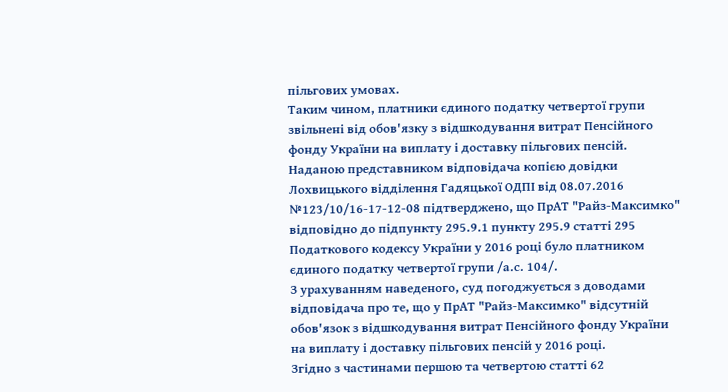пільгових умовах.
Таким чином, платники єдиного податку четвертої групи звільнені від обов'язку з відшкодування витрат Пенсійного фонду України на виплату і доставку пільгових пенсій.
Наданою представником відповідача копією довідки Лохвицького відділення Гадяцької ОДПІ від 08.07.2016 №123/10/16-17-12-08 підтверджено, що ПрАТ "Райз-Максимко" відповідно до підпункту 295.9.1 пункту 295.9 статті 295 Податкового кодексу України у 2016 році було платником єдиного податку четвертої групи /а.с. 104/.
З урахуванням наведеного, суд погоджується з доводами відповідача про те, що у ПрАТ "Райз-Максимко" відсутній обов'язок з відшкодування витрат Пенсійного фонду України на виплату і доставку пільгових пенсій у 2016 році.
Згідно з частинами першою та четвертою статті 62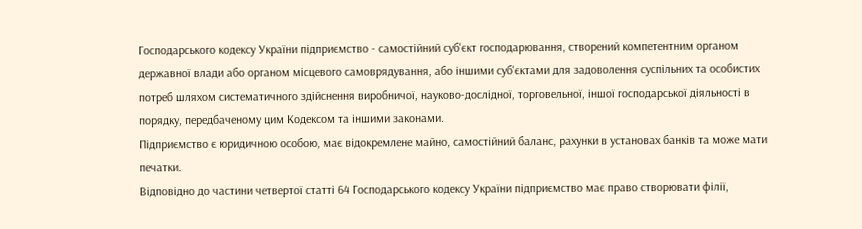Господарського кодексу України підприємство - самостійний суб'єкт господарювання, створений компетентним органом державної влади або органом місцевого самоврядування, або іншими суб'єктами для задоволення суспільних та особистих потреб шляхом систематичного здійснення виробничої, науково-дослідної, торговельної, іншої господарської діяльності в порядку, передбаченому цим Кодексом та іншими законами.
Підприємство є юридичною особою, має відокремлене майно, самостійний баланс, рахунки в установах банків та може мати печатки.
Відповідно до частини четвертої статті 64 Господарського кодексу України підприємство має право створювати філії,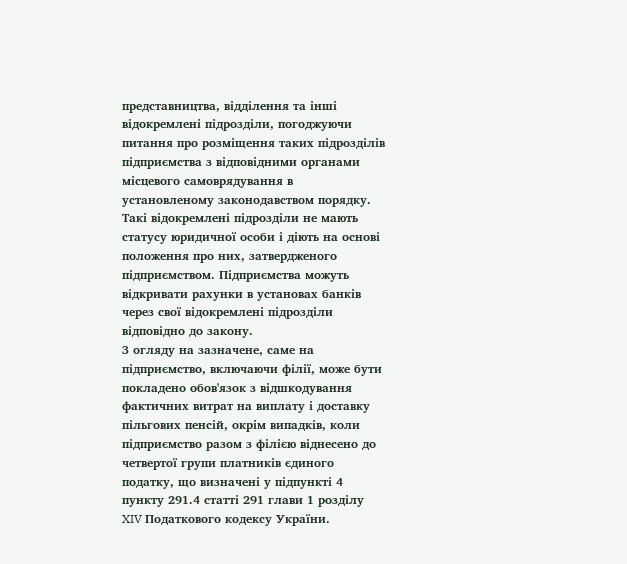представництва, відділення та інші відокремлені підрозділи, погоджуючи питання про розміщення таких підрозділів підприємства з відповідними органами місцевого самоврядування в установленому законодавством порядку. Такі відокремлені підрозділи не мають статусу юридичної особи і діють на основі положення про них, затвердженого підприємством. Підприємства можуть відкривати рахунки в установах банків через свої відокремлені підрозділи відповідно до закону.
З огляду на зазначене, саме на підприємство, включаючи філії, може бути покладено обов'язок з відшкодування фактичних витрат на виплату і доставку пільгових пенсій, окрім випадків, коли підприємство разом з філією віднесено до четвертої групи платників єдиного податку, що визначені у підпункті 4 пункту 291.4 статті 291 глави 1 розділу XIV Податкового кодексу України.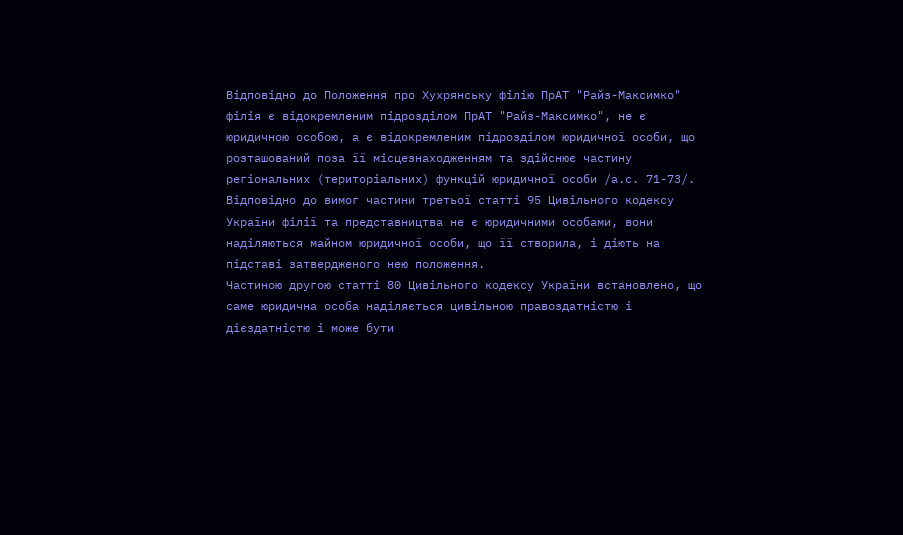Відповідно до Положення про Хухрянську філію ПрАТ "Райз-Максимко" філія є відокремленим підрозділом ПрАТ "Райз-Максимко", не є юридичною особою, а є відокремленим підрозділом юридичної особи, що розташований поза її місцезнаходженням та здійснює частину регіональних (територіальних) функцій юридичної особи /а.с. 71-73/.
Відповідно до вимог частини третьої статті 95 Цивільного кодексу України філії та представництва не є юридичними особами, вони наділяються майном юридичної особи, що її створила, і діють на підставі затвердженого нею положення.
Частиною другою статті 80 Цивільного кодексу України встановлено, що саме юридична особа наділяється цивільною правоздатністю і дієздатністю і може бути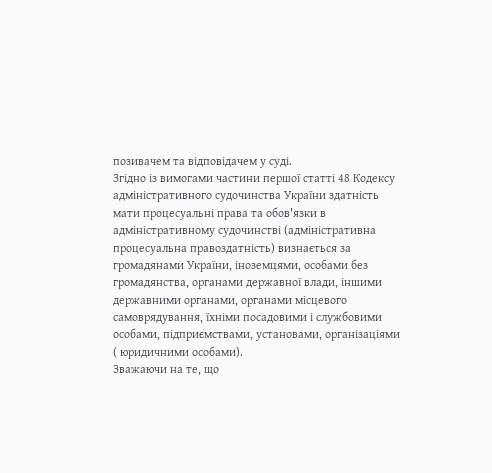позивачем та відповідачем у суді.
Згідно із вимогами частини першої статті 48 Кодексу адміністративного судочинства України здатність мати процесуальні права та обов'язки в адміністративному судочинстві (адміністративна процесуальна правоздатність) визнається за громадянами України, іноземцями, особами без громадянства, органами державної влади, іншими державними органами, органами місцевого самоврядування, їхніми посадовими і службовими особами, підприємствами, установами, організаціями ( юридичними особами).
Зважаючи на те, що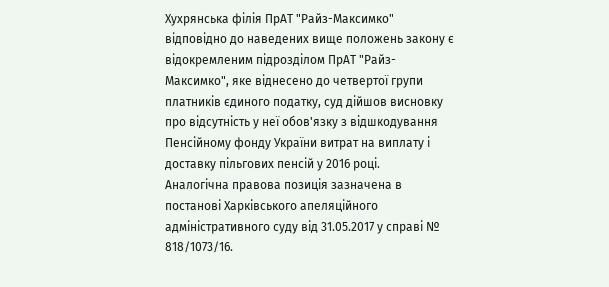Хухрянська філія ПрАТ "Райз-Максимко" відповідно до наведених вище положень закону є відокремленим підрозділом ПрАТ "Райз-Максимко", яке віднесено до четвертої групи платників єдиного податку, суд дійшов висновку про відсутність у неї обов'язку з відшкодування Пенсійному фонду України витрат на виплату і доставку пільгових пенсій у 2016 році.
Аналогічна правова позиція зазначена в постанові Харківського апеляційного адміністративного суду від 31.05.2017 у справі № 818/1073/16.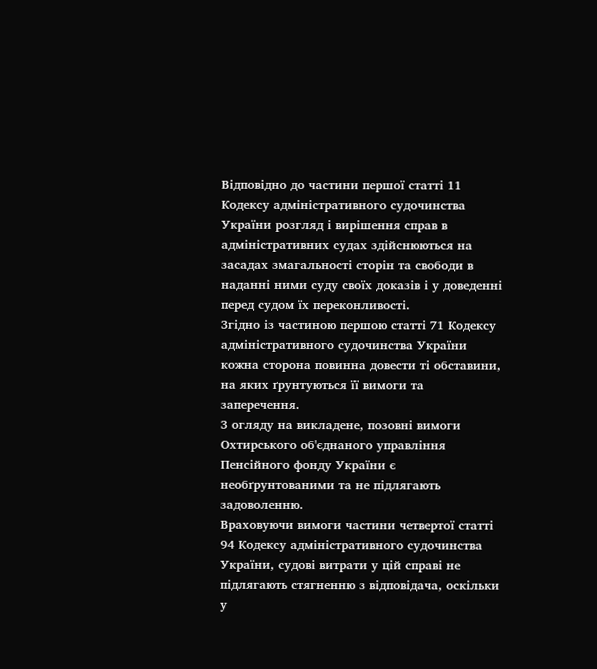Відповідно до частини першої статті 11 Кодексу адміністративного судочинства України розгляд і вирішення справ в адміністративних судах здійснюються на засадах змагальності сторін та свободи в наданні ними суду своїх доказів і у доведенні перед судом їх переконливості.
Згідно із частиною першою статті 71 Кодексу адміністративного судочинства України кожна сторона повинна довести ті обставини, на яких ґрунтуються її вимоги та заперечення.
З огляду на викладене, позовні вимоги Охтирського об'єднаного управління Пенсійного фонду України є необґрунтованими та не підлягають задоволенню.
Враховуючи вимоги частини четвертої статті 94 Кодексу адміністративного судочинства України, судові витрати у цій справі не підлягають стягненню з відповідача, оскільки у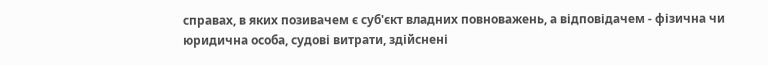справах, в яких позивачем є суб'єкт владних повноважень, а відповідачем - фізична чи юридична особа, судові витрати, здійснені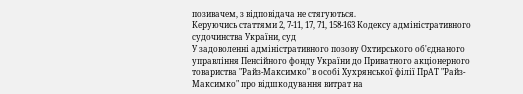позивачем, з відповідача не стягуються.
Керуючись статтями 2, 7-11, 17, 71, 158-163 Кодексу адміністративного судочинства України, суд
У задоволенні адміністративного позову Охтирського об'єднаного управління Пенсійного фонду України до Приватного акціонерного товариства "Райз-Максимко" в особі Хухрянської філії ПрАТ "Райз-Максимко" про відшкодування витрат на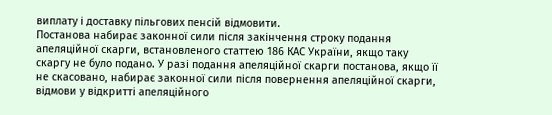виплату і доставку пільгових пенсій відмовити.
Постанова набирає законної сили після закінчення строку подання апеляційної скарги, встановленого статтею 186 КАС України, якщо таку скаргу не було подано. У разі подання апеляційної скарги постанова, якщо її не скасовано, набирає законної сили після повернення апеляційної скарги, відмови у відкритті апеляційного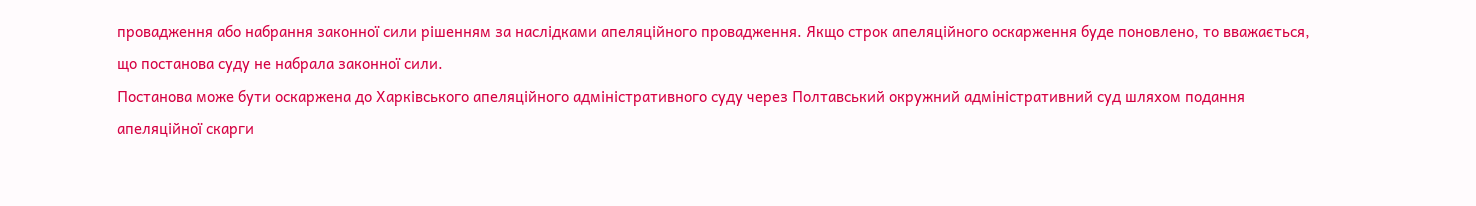провадження або набрання законної сили рішенням за наслідками апеляційного провадження. Якщо строк апеляційного оскарження буде поновлено, то вважається, що постанова суду не набрала законної сили.
Постанова може бути оскаржена до Харківського апеляційного адміністративного суду через Полтавський окружний адміністративний суд шляхом подання апеляційної скарги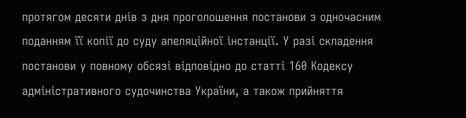протягом десяти днів з дня проголошення постанови з одночасним поданням її копії до суду апеляційної інстанції. У разі складення постанови у повному обсязі відповідно до статті 160 Кодексу адміністративного судочинства України, а також прийняття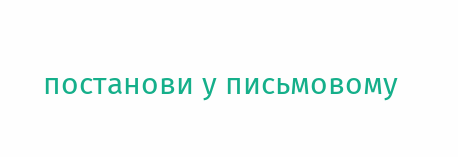постанови у письмовому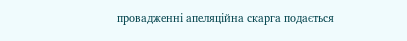провадженні апеляційна скарга подається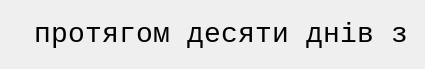протягом десяти днів з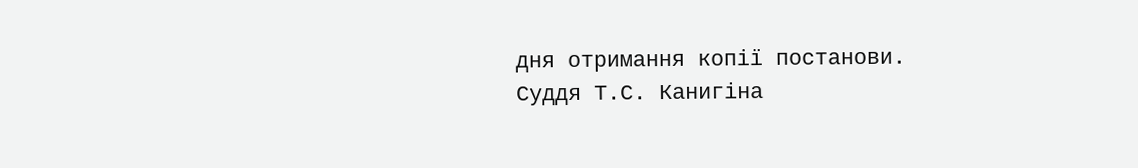дня отримання копії постанови.
Суддя Т.С. Канигіна